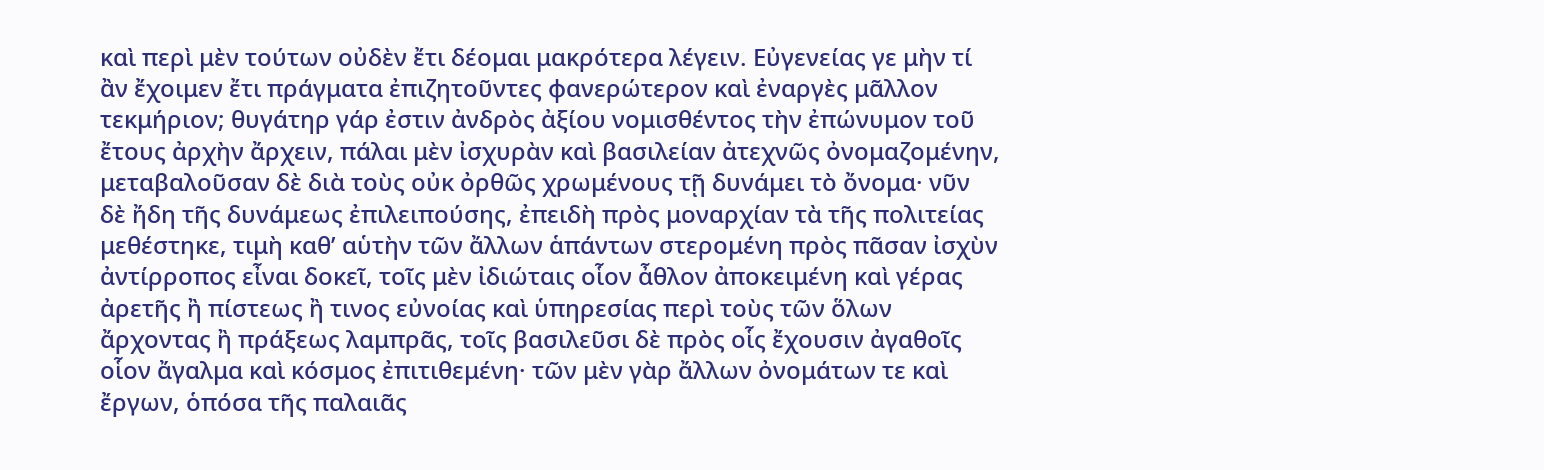καὶ περὶ μὲν τούτων οὐδὲν ἔτι δέομαι μακρότερα λέγειν. Εὐγενείας γε μὴν τί ἂν ἔχοιμεν ἔτι πράγματα ἐπιζητοῦντες φανερώτερον καὶ ἐναργὲς μᾶλλον τεκμήριον; θυγάτηρ γάρ ἐστιν ἀνδρὸς ἀξίου νομισθέντος τὴν ἐπώνυμον τοῦ ἔτους ἀρχὴν ἄρχειν, πάλαι μὲν ἰσχυρὰν καὶ βασιλείαν ἀτεχνῶς ὀνομαζομένην, μεταβαλοῦσαν δὲ διὰ τοὺς οὐκ ὀρθῶς χρωμένους τῇ δυνάμει τὸ ὄνομα· νῦν δὲ ἤδη τῆς δυνάμεως ἐπιλειπούσης, ἐπειδὴ πρὸς μοναρχίαν τὰ τῆς πολιτείας μεθέστηκε, τιμὴ καθʼ αὑτὴν τῶν ἄλλων ἁπάντων στερομένη πρὸς πᾶσαν ἰσχὺν ἀντίρροπος εἶναι δοκεῖ, τοῖς μὲν ἰδιώταις οἷον ἆθλον ἀποκειμένη καὶ γέρας ἀρετῆς ἢ πίστεως ἢ τινος εὐνοίας καὶ ὑπηρεσίας περὶ τοὺς τῶν ὅλων ἄρχοντας ἢ πράξεως λαμπρᾶς, τοῖς βασιλεῦσι δὲ πρὸς οἷς ἔχουσιν ἀγαθοῖς οἷον ἄγαλμα καὶ κόσμος ἐπιτιθεμένη· τῶν μὲν γὰρ ἄλλων ὀνομάτων τε καὶ ἔργων, ὁπόσα τῆς παλαιᾶς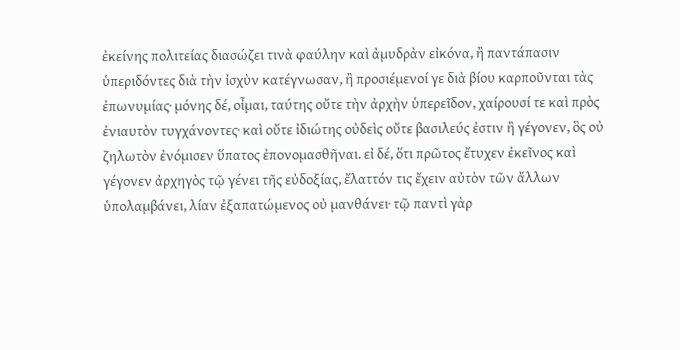ἐκείνης πολιτείας διασώζει τινὰ φαύλην καὶ ἀμυδρὰν εἰκόνα, ἢ παντάπασιν ὑπεριδόντες διὰ τὴν ἰσχὺν κατέγνωσαν, ἢ προσιέμενοί γε διὰ βίου καρποῦνται τὰς ἐπωνυμίας· μόνης δέ, οἶμαι, ταύτης οὔτε τὴν ἀρχὴν ὑπερεῖδον, χαίρουσί τε καὶ πρὸς ἐνιαυτὸν τυγχάνοντες· καὶ οὔτε ἰδιώτης οὐδεὶς οὔτε βασιλεύς ἐστιν ἢ γέγονεν, ὃς οὐ ζηλωτὸν ἐνόμισεν ὕπατος ἐπονομασθῆναι. εἰ δέ, ὅτι πρῶτος ἔτυχεν ἐκεῖνος καὶ γέγονεν ἀρχηγὸς τῷ γένει τῆς εὐδοξίας, ἔλαττόν τις ἔχειν αὐτὸν τῶν ἄλλων ὑπολαμβάνει, λίαν ἐξαπατώμενος οὐ μανθάνει· τῷ παντὶ γὰρ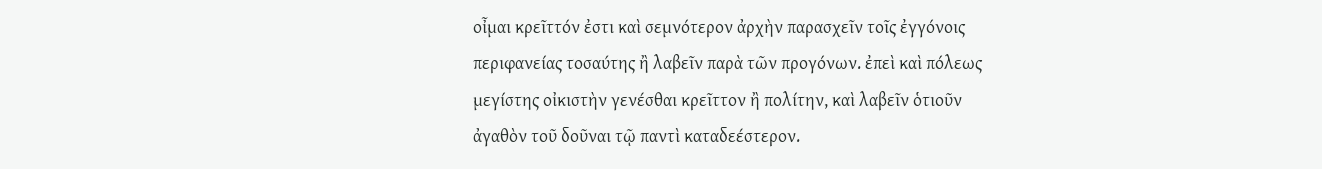οἶμαι κρεῖττόν ἐστι καὶ σεμνότερον ἀρχὴν παρασχεῖν τοῖς ἐγγόνοις περιφανείας τοσαύτης ἢ λαβεῖν παρὰ τῶν προγόνων. ἐπεὶ καὶ πόλεως μεγίστης οἰκιστὴν γενέσθαι κρεῖττον ἢ πολίτην, καὶ λαβεῖν ὁτιοῦν ἀγαθὸν τοῦ δοῦναι τῷ παντὶ καταδεέστερον.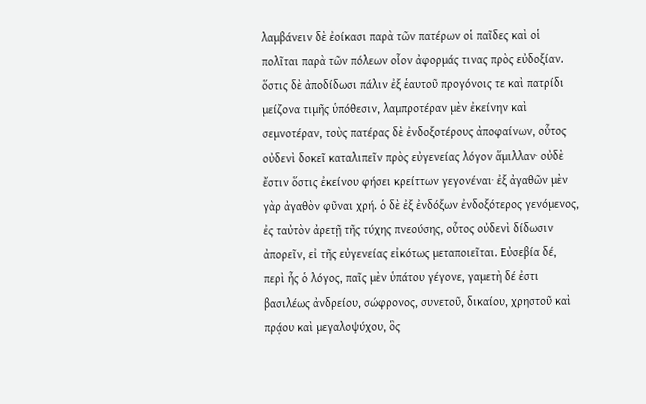λαμβάνειν δὲ ἐοίκασι παρὰ τῶν πατέρων οἱ παῖδες καὶ οἱ πολῖται παρὰ τῶν πόλεων οἷον ἀφορμάς τινας πρὸς εὐδοξίαν. ὅστις δὲ ἀποδίδωσι πάλιν ἐξ ἑαυτοῦ προγόνοις τε καὶ πατρίδι μείζονα τιμῆς ὑπόθεσιν, λαμπροτέραν μὲν ἐκείνην καὶ σεμνοτέραν, τοὺς πατέρας δὲ ἐνδοξοτέρους ἀποφαίνων, οὗτος οὐδενὶ δοκεῖ καταλιπεῖν πρὸς εὐγενείας λόγον ἅμιλλαν· οὐδὲ ἔστιν ὅστις ἐκείνου φήσει κρείττων γεγονέναι· ἐξ ἀγαθῶν μὲν γὰρ ἀγαθὸν φῦναι χρή. ὁ δὲ ἐξ ἐνδόξων ἐνδοξότερος γενόμενος, ἐς ταὐτὸν ἀρετῇ τῆς τύχης πνεούσης, οὗτος οὐδενὶ δίδωσιν ἀπορεῖν, εἰ τῆς εὐγενείας εἰκότως μεταποιεῖται. Εὐσεβία δέ, περὶ ἧς ὁ λόγος, παῖς μὲν ὑπάτου γέγονε, γαμετὴ δέ ἐστι βασιλέως ἀνδρείου, σώφρονος, συνετοῦ, δικαίου, χρηστοῦ καὶ πρᾴου καὶ μεγαλοψύχου, ὃς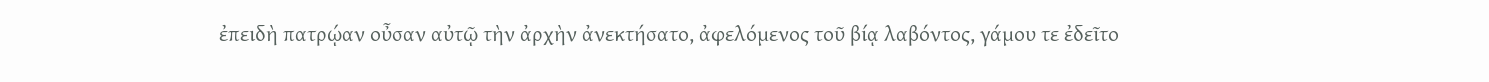ἐπειδὴ πατρῴαν οὖσαν αὐτῷ τὴν ἀρχὴν ἀνεκτήσατο, ἀφελόμενος τοῦ βίᾳ λαβόντος, γάμου τε ἐδεῖτο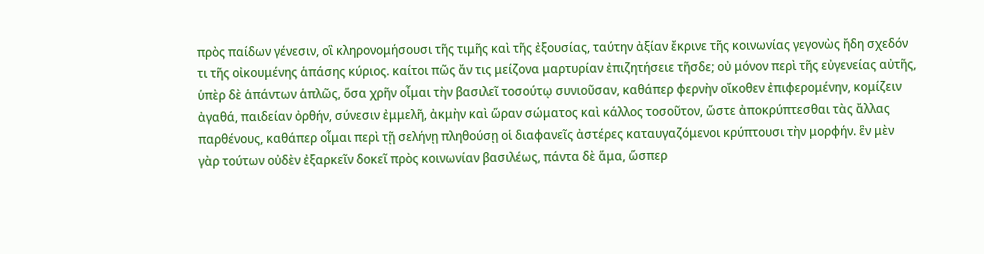πρὸς παίδων γένεσιν, οἳ κληρονομήσουσι τῆς τιμῆς καὶ τῆς ἐξουσίας, ταύτην ἀξίαν ἔκρινε τῆς κοινωνίας γεγονὼς ἤδη σχεδόν τι τῆς οἰκουμένης ἁπάσης κύριος. καίτοι πῶς ἄν τις μείζονα μαρτυρίαν ἐπιζητήσειε τῆσδε; οὐ μόνον περὶ τῆς εὐγενείας αὐτῆς, ὑπὲρ δὲ ἁπάντων ἁπλῶς, ὅσα χρῆν οἶμαι τὴν βασιλεῖ τοσούτῳ συνιοῦσαν, καθάπερ φερνὴν οἴκοθεν ἐπιφερομένην, κομίζειν ἀγαθά, παιδείαν ὀρθήν, σύνεσιν ἐμμελῆ, ἀκμὴν καὶ ὥραν σώματος καὶ κάλλος τοσοῦτον, ὥστε ἀποκρύπτεσθαι τὰς ἄλλας παρθένους, καθάπερ οἶμαι περὶ τῇ σελήνῃ πληθούσῃ οἱ διαφανεῖς ἀστέρες καταυγαζόμενοι κρύπτουσι τὴν μορφήν. ἓν μὲν γὰρ τούτων οὐδὲν ἐξαρκεῖν δοκεῖ πρὸς κοινωνίαν βασιλέως, πάντα δὲ ἅμα, ὥσπερ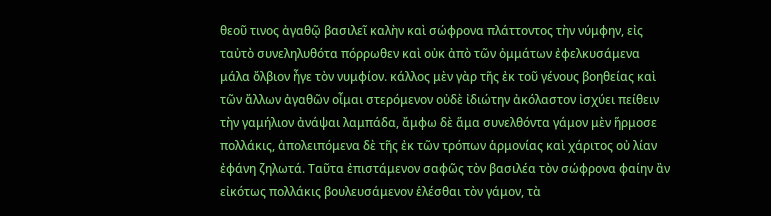θεοῦ τινος ἀγαθῷ βασιλεῖ καλὴν καὶ σώφρονα πλάττοντος τὴν νύμφην, εἰς ταὐτὸ συνεληλυθότα πόρρωθεν καὶ οὐκ ἀπὸ τῶν ὀμμάτων ἐφελκυσάμενα μάλα ὄλβιον ἦγε τὸν νυμφίον. κάλλος μὲν γὰρ τῆς ἐκ τοῦ γένους βοηθείας καὶ τῶν ἄλλων ἀγαθῶν οἶμαι στερόμενον οὐδὲ ἰδιώτην ἀκόλαστον ἰσχύει πείθειν τὴν γαμήλιον ἀνάψαι λαμπάδα, ἄμφω δὲ ἅμα συνελθόντα γάμον μὲν ἥρμοσε πολλάκις, ἀπολειπόμενα δὲ τῆς ἐκ τῶν τρόπων ἁρμονίας καὶ χάριτος οὐ λίαν ἐφάνη ζηλωτά. Ταῦτα ἐπιστάμενον σαφῶς τὸν βασιλέα τὸν σώφρονα φαίην ἂν εἰκότως πολλάκις βουλευσάμενον ἑλέσθαι τὸν γάμον, τὰ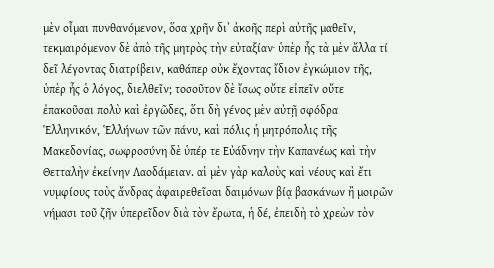μὲν οἶμαι πυνθανόμενον, ὅσα χρῆν διʼ ἀκοῆς περὶ αὐτῆς μαθεῖν, τεκμαιρόμενον δὲ ἀπὸ τῆς μητρὸς τὴν εὐταξίαν· ὑπὲρ ἧς τὰ μὲν ἄλλα τί δεῖ λέγοντας διατρίβειν, καθάπερ οὐκ ἔχοντας ἴδιον ἐγκώμιον τῆς, ὑπὲρ ἧς ὁ λόγος, διελθεῖν; τοσοῦτον δὲ ἴσως οὔτε εἰπεῖν οὔτε ἐπακοῦσαι πολὺ καὶ ἐργῶδες, ὅτι δὴ γένος μὲν αὐτῇ σφόδρα Ἑλληνικόν, Ἑλλήνων τῶν πάνυ, καὶ πόλις ἡ μητρόπολις τῆς Μακεδονίας, σωφροσύνη δὲ ὑπέρ τε Εὐάδνην τὴν Καπανέως καὶ τὴν Θετταλὴν ἐκείνην Λαοδάμειαν. αἱ μὲν γὰρ καλοὺς καὶ νέους καὶ ἔτι νυμφίους τοὺς ἄνδρας ἀφαιρεθεῖσαι δαιμόνων βίᾳ βασκάνων ἢ μοιρῶν νήμασι τοῦ ζῆν ὑπερεῖδον διὰ τὸν ἔρωτα, ἡ δέ, ἐπειδὴ τὸ χρεὼν τὸν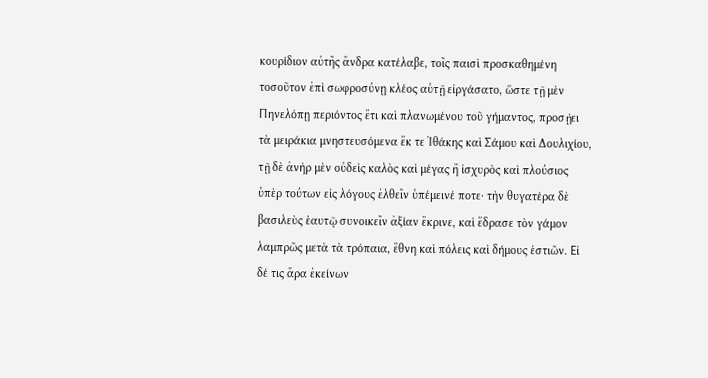κουρίδιον αὐτῆς ἄνδρα κατέλαβε, τοῖς παισὶ προσκαθημένη τοσοῦτον ἐπὶ σωφροσύνῃ κλέος αὑτῇ εἰργάσατο, ὥστε τῇ μὲν Πηνελόπῃ περιόντος ἔτι καὶ πλανωμένου τοῦ γήμαντος, προσῄει τὰ μειράκια μνηστευσόμενα ἔκ τε Ἰθάκης καὶ Σάμου καὶ Δουλιχίου, τῇ δὲ ἀνὴρ μὲν οὐδεὶς καλὸς καὶ μέγας ἢ ἰσχυρὸς καὶ πλούσιος ὑπὲρ τούτων εἰς λόγους ἐλθεῖν ὑπέμεινέ ποτε· τὴν θυγατέρα δὲ βασιλεὺς ἑαυτῷ συνοικεῖν ἀξίαν ἔκρινε, καὶ ἔδρασε τὸν γάμον λαμπρῶς μετὰ τὰ τρόπαια, ἔθνη καὶ πόλεις καὶ δήμους ἑστιῶν. Εἰ δέ τις ἄρα ἐκείνων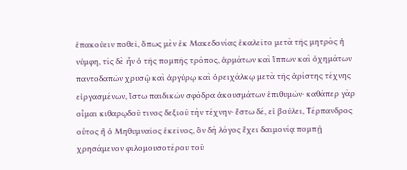ἐπακούειν ποθεῖ, ὅπως μὲν ἐκ Μακεδονίας ἐκαλεῖτο μετὰ τῆς μητρὸς ἡ νύμφη, τίς δὲ ἦν ὁ τῆς πομπῆς τρόπος, ἁρμάτων καὶ ἵππων καὶ ὀχημάτων παντοδαπῶν χρυσῷ καὶ ἀργύρῳ καὶ ὀρειχάλκῳ μετὰ τῆς ἀρίστης τέχνης εἰργασμένων, ἴστω παιδικῶν σφόδρα ἀκουσμάτων ἐπιθυμῶν· καθάπερ γὰρ οἶμαι κιθαρῳδοῦ τινος δεξιοῦ τὴν τέχνην· ἔστω δέ, εἰ βούλει, Τέρπανδρος οὗτος ἢ ὁ Μηθυμναῖος ἐκεῖνος, ὃν δὴ λόγος ἔχει δαιμονίᾳ πομπῇ χρησάμενον φιλομουσοτέρου τοῦ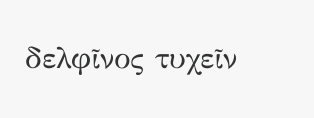δελφῖνος τυχεῖν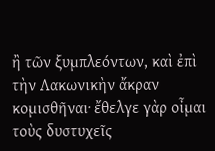ἢ τῶν ξυμπλεόντων, καὶ ἐπὶ τὴν Λακωνικὴν ἄκραν κομισθῆναι· ἔθελγε γὰρ οἶμαι τοὺς δυστυχεῖς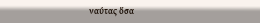ναύτας ὅσα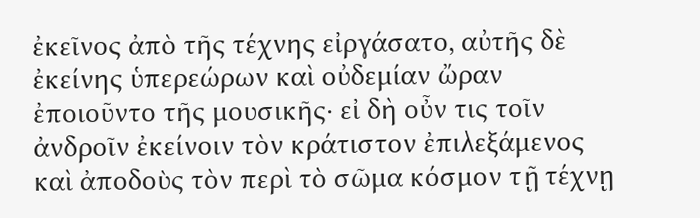ἐκεῖνος ἀπὸ τῆς τέχνης εἰργάσατο, αὐτῆς δὲ ἐκείνης ὑπερεώρων καὶ οὐδεμίαν ὤραν ἐποιοῦντο τῆς μουσικῆς· εἰ δὴ οὖν τις τοῖν ἀνδροῖν ἐκείνοιν τὸν κράτιστον ἐπιλεξάμενος καὶ ἀποδοὺς τὸν περὶ τὸ σῶμα κόσμον τῇ τέχνῃ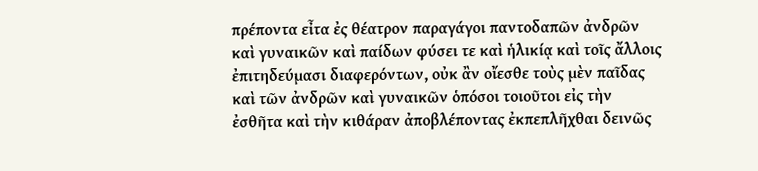πρέποντα εἶτα ἐς θέατρον παραγάγοι παντοδαπῶν ἀνδρῶν καὶ γυναικῶν καὶ παίδων φύσει τε καὶ ἡλικίᾳ καὶ τοῖς ἄλλοις ἐπιτηδεύμασι διαφερόντων, οὐκ ἂν οἴεσθε τοὺς μὲν παῖδας καὶ τῶν ἀνδρῶν καὶ γυναικῶν ὁπόσοι τοιοῦτοι εἰς τὴν ἐσθῆτα καὶ τὴν κιθάραν ἀποβλέποντας ἐκπεπλῆχθαι δεινῶς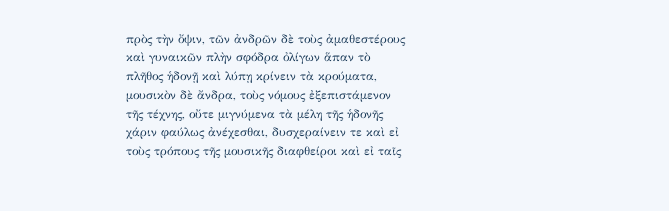πρὸς τὴν ὄψιν, τῶν ἀνδρῶν δὲ τοὺς ἀμαθεστέρους καὶ γυναικῶν πλὴν σφόδρα ὀλίγων ἅπαν τὸ πλῆθος ἡδονῇ καὶ λύπῃ κρίνειν τὰ κρούματα, μουσικὸν δὲ ἄνδρα, τοὺς νόμους ἐξεπιστάμενον τῆς τέχνης, οὔτε μιγνύμενα τὰ μέλη τῆς ἡδονῆς χάριν φαύλως ἀνέχεσθαι, δυσχεραίνειν τε καὶ εἰ τοὺς τρόπους τῆς μουσικῆς διαφθείροι καὶ εἰ ταῖς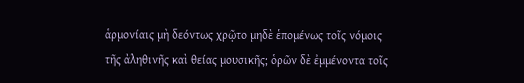ἁρμονίαις μὴ δεόντως χρῷτο μηδὲ ἑπομένως τοῖς νόμοις τῆς ἀληθινῆς καὶ θείας μουσικῆς; ὁρῶν δὲ ἐμμένοντα τοῖς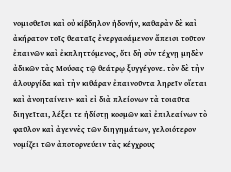νομισθεῖσι καὶ οὐ κίβδηλον ἡδονήν, καθαρὰν δὲ καὶ ἀκήρατον τοῖς θεαταῖς ἐνεργασάμενον ἄπεισι τοῦτον ἐπαινῶν καὶ ἐκπληττόμενος, ὅτι δὴ σὺν τέχνῃ μηδὲν ἀδικῶν τὰς Μούσας τῷ θεάτρῳ ξυγγέγονε. τὸν δὲ τὴν ἁλουργίδα καὶ τὴν κιθάραν ἐπαινοῦντα ληρεῖν οἴεται καὶ ἀνοηταίνειν· καὶ εἰ διὰ πλείονων τὰ τοιαῦτα διηγεῖται, λέξει τε ἡδίστῃ κοσμῶν καὶ ἐπιλεαίνων τὸ φαῦλον καὶ ἀγεννὲς τῶν διηγημάτων, γελοιότερον νομίζει τῶν ἀποτορνεύειν τὰς κέγχρους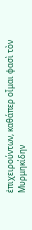ἐπιχειρούντων, καθάπερ οἶμαι φασὶ τὸν Μυρμηκίδην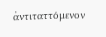ἀντιταττόμενον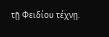τῇ Φειδίου τέχνῃ.